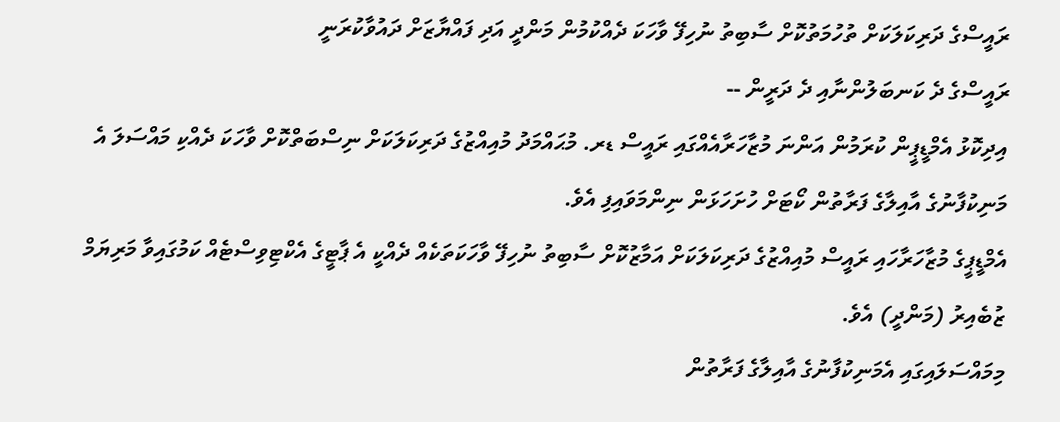ރައީސްގެ ދަރިކަލަކަށް ތުހުމަތުކޮށް ސާބިތު ނުހިފޭ ވާހަކަ ދެއްކުމުން މަންދީ އަދި ފައްޔާޒަށް ދައުވާކުރަނީ
ރައީސްގެ ދެ ކަނބަލުންނާއި ދެ ދަރީން --
އިދިކޮޅު އެމްޑީޕީން ކުރަމުން އަންނަ މުޒާހަރާއެއްގައި ރައީސް ޑރ. މުޙައްމަދު މުއިއްޒުގެ ދަރިކަލަކަށް ނިސްބަތްކޮށް ވާހަކަ ދެއްކި މައްސަލަ އެ މަނިކުފާނުގެ އާއިލާގެ ފަރާތުން ކޯޓަށް ހުށަހަޅަން ނިންމަވައިފި އެވެ.
އެމްޑީޕީގެ މުޒާހަރާހައި ރައީސް މުއިއްޒުގެ ދަރިކަލަކަށް އަމާޒުކޮށް ސާބިތު ނުހިފޭ ވާހަކަތަކެއް ދެއްކީ އެ ޕާޓީގެ އެކްޓިވިސްޓެއް ކަމުގައިވާ މަރިޔަމް ޒުބެއިރު (މަންދީ) އެވެ.
މިމައްސަލައިގައި އެމަނިކުފާނުގެ އާއިލާގެ ފަރާތުން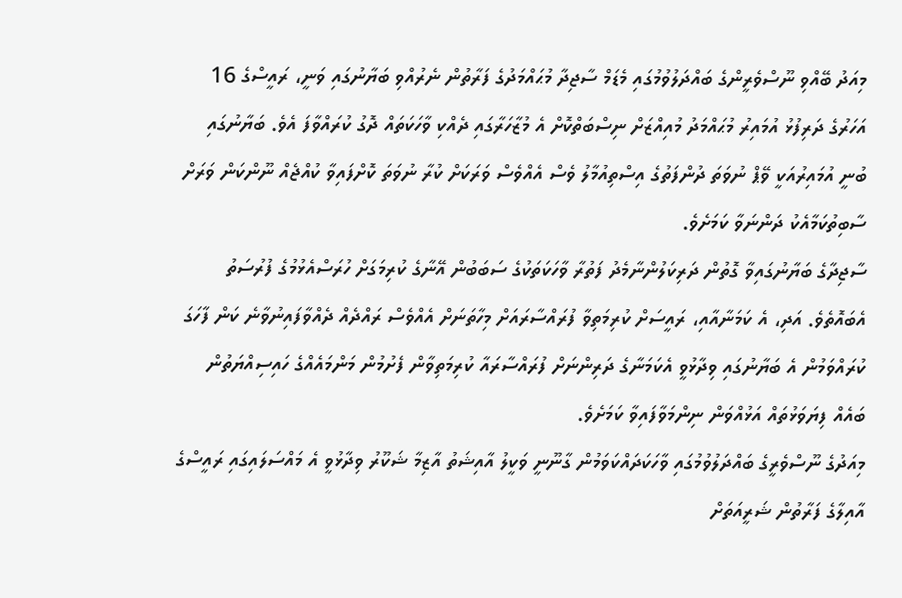މިއަދު ބޭއްވި ނޫސްވެރީންގެ ބައްދަލުވުމުގައި މެޑަމް ސާޖިދާ މުޙައްމަދުގެ ފަރާތުން ނެރުއްވި ބަޔާނުގައި ވަނީ، ރައީސްގެ 16 އަހަރުގެ ދަރިފުޅު އުމައިރު މުޙައްމަދު މުއިއްޒަށް ނިސްބަތްކޮށް އެ މުޒާހަރާގައި ދެއްކި ވާހަކަތައް ދޮގު ކުރައްވާފަ އެވެ. ބަޔާނުގައި ބުނީ އުމައިރުއަކީ ވޭޕް ނުވަތަ ދުންފަތުގެ އިސްތިއުމާލު ވެސް އެއްވެސް ވަރަކަށް ކުރާ ނުވަތަ ކޮށްފައިވާ ކުއްޖެއް ނޫންކަން ވަރަށް ސާބިތުކަމާއެކު ދަންނަވާ ކަމަށެވެ.
ސާޖިދާގެ ބަޔާނުގައިވާ ގޮތުން ދަރިކަލުންނާމެދު ފަތުރާ ވާހަކަތަކުގެ ސަބަބުން އޭނާގެ ކުރިމަގަށް ހުރަސްއެޅުމުގެ ފުރުސަތު އެބައޮތެވެ. އަދި، އެ ކަމަނާއާއި، ރައީސަށް ކުރިމަތިވާ ފުރައްސާރައަށް މިހާތަނަށް އެއްވެސް ރައްދެއް ދެއްވާފައިނުވާނެ ކަން ފާހަގަ ކުރައްވަމުން އެ ބަޔާނުގައި ވިދާޅުވީ އެކަމަނާގެ ދަރިންނަށް ފުރައްސާރައާ ކުރިމަތިވާން ފެށުމުން މަންމައެއްގެ ހައިސިއްޔަތުން ބައެއް ފިޔަވަޅުތައް އަޅުއްވަން ނިންމަވާފައިވާ ކަމަށެވެ.
މިއަދުގެ ނޫސްވެރީގެ ބައްދަލުވުމުގައި ވާހަކަދައްކަވަމުން ގާނޫނީ ވަކީލު އާއިޝަތު އާޒިމާ ޝަކޫރު ވިދާޅުވީ އެ މައްސަލައިގައި ރައީސްގެ އާއިލާގެ ފަރާތުން ޝަރީއަތަށް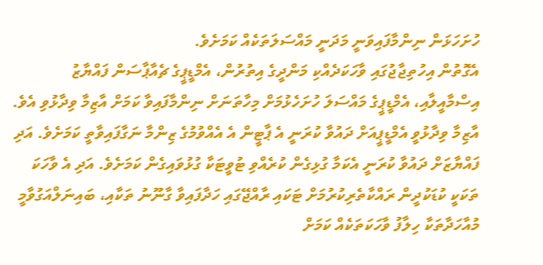ހުށަހަޅަން ނިންމާފައިވަނީ މަދަނީ މައްސަލަތަކެއް ކަމަށެވެ.
އެގޮތުން އިހުތިޖާޖުގައި ވާހަކަދެއްކި މަންދީގެ އިތުރުން، އެމްޑީޕީގެ ޗެއާޕާސަން ފައްޔާޒު އިސްމާއީލާއި، އެމްޑީޕީގެ މައްސަލަ ހުށަހެޅުމަށް މިހާތަނަށް ނިންމާފައިވާ ކަމަށް އާޒިމާ ވިދާޅުވި އެވެ.
އާޒިމާ ވިދާޅުވީ އެމްޑީޕީއަށް ދައުވާ ކުރަނީ އެ ޕާޓީން އެ އެއްވުމުގެ ޒިންމާ ނަގާފައިވާތީ ކަމަށެވެ. އަދި ފައްޔާޒަށް ދައުވާ ކުރަނީ އެކަމާ ގުޅިގެން ކުރެއްވި ޓުވީޓަކާ ގުޅުވައިގެން ކަމަށެވެ. އަދި އެ ވާހަކަ ތަކަކީ ކުޑަކުދީން ރައްކާތެރިކުރުމަށް ޓަކައި ރާއްޖޭގައި ހަދާފައިވާ ގާނޫނު ތަކާއި، ބައިނަލްއަގުވާމީ މުއާހަދާތަކާ ހިލާފު ވާހަކަތަކެއް ކަމަށް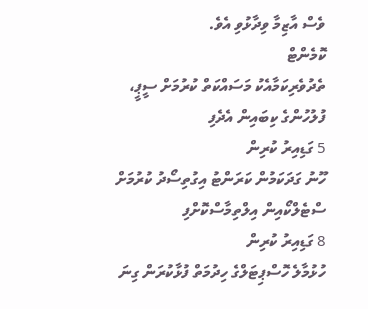ވެސް އާޒިމާ ވިދާޅުވި އެވެ.
ކޮމެންޓް
ތެދުވެރިކަމާއެކު މަސައްކަތް ކުރުމަށް ސީޕީ، ފުލުހުންގެ ކިބައިން އެދެފި
5 ގަޑިއިރު ކުރިން
ހޫނު ގަދަކަމުން ކަރަންޓު އިގުތިސޯދު ކުރުމަށް ސްޓެލްކޯއިން އިލްތިމާސްކޮށްފި
8 ގަޑިއިރު ކުރިން
ހުޅުމާލެ ހޮސްޕިޓަލްގެ ހިދުމަތް ފުޅާކުރަން ގިނަ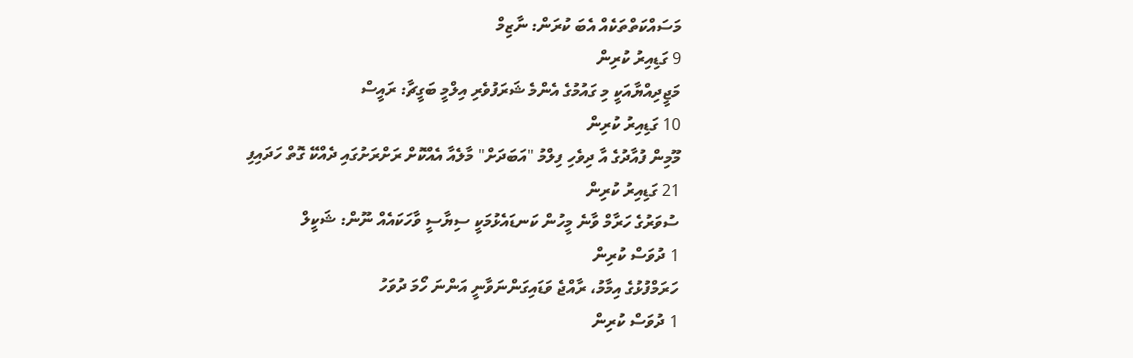މަސައްކަތްތަކެއް އެބަ ކުރަން: ނާޒިމް
9 ގަޑިއިރު ކުރިން
މަޖީދިއްޔާއަކީ މި ގައުމުގެ އެންމެ ޝަރަފުވެރި އިލްމީ ބަގީޗާ: ރައީސް
10 ގަޑިއިރު ކުރިން
މޫމިން ފުއާދުގެ އާ ދިވެހި ފިލްމު "އަބަދަށް" މާލެއާ އެއްކޮށް ރަށްރަށުގައި ދެއްކޭ ގޮތް ހަދައިފި
21 ގަޑިއިރު ކުރިން
ސުވަރުގެ ހަރާމް ވާނެ މީހުން ކަނޑައެޅުމަކީ ސިޔާސީ ވާހަކައެއް ނޫން: ޝަކީލް
1 ދުވަސް ކުރިން
ހަރަމްފުޅުގެ އިމާމު، ރާއްޖެ ވަޑައިގަންނަވާނީ އަންނަ ހޯމަ ދުވަހު
1 ދުވަސް ކުރިން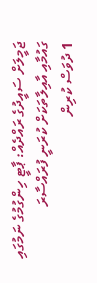ޖަމީލަށް ސައީދުގެ ރައްދެއް: ޕާޓީ ހިންގުމުގެ ނަމުގައި ގައުމާއި އާއިލާތަކަށް ކުރަނީ ފުރައްސާރަ
1 ދުވަސް ކުރިން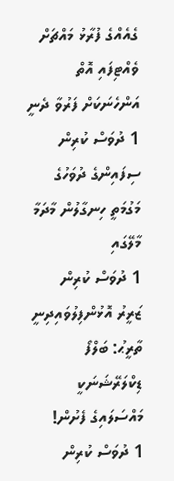ގެއެއްގެ ފުރާޅު މައްޗަށް ވެއްޓިފައި އޮތް އަންހެނަކަށް ފަރުވާ ދެނީ
1 ދުވަސް ކުރިން
ސިފައިންގެ ދުވަހުގެ މަގުމަތީ ހިނގާލުން މާދަމާ މާލޭގައި
1 ދުވަސް ކުރިން
ޒަރީރު އޮޅުންފިލުވައިދިނީ ތާރީޙު: ބަލްފޯ ޑިކްލަރޭޝަނަކީ މައްސަލައިގެ ފެށުން!
1 ދުވަސް ކުރިން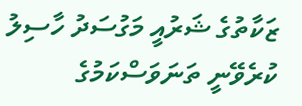ޒަކާތުގެ ޝަރުއީ މަގުސަދު ހާސިލު ކުރެވޭނީ ތަނަވަސްކަމުގެ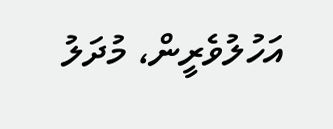އަހުލުވެރީން، މުދަލު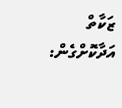ޒަކާތް އަދާކޮށްގެން: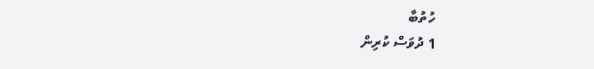ހުތުބާ
1 ދުވަސް ކުރިން